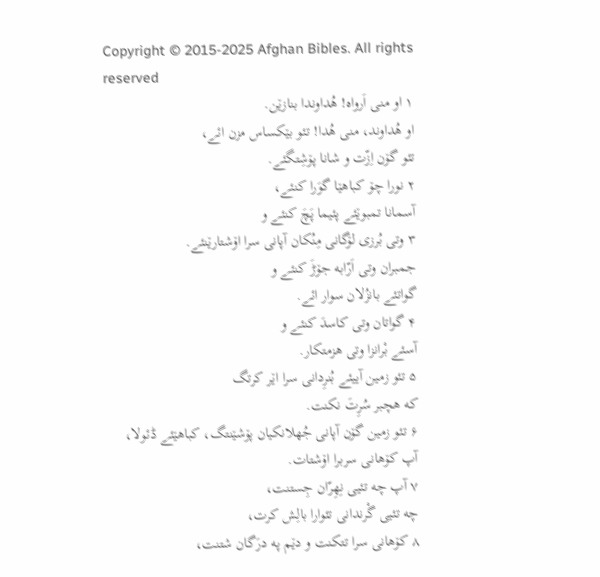Copyright © 2015-2025 Afghan Bibles. All rights reserved
۱ او منی اَرواه! هُداوندا بنازێن.
او هُداوند، منی هُدا! تئو بێکساس مزن ائے،
تئو گۆن اِزّت و شانا پۆشِتگئے.
۲ نورا چۆ کباهێا گوَرا کنئے،
آسمانا تمبوێئے پئیما پَچَ کنئے و
۳ وتی بُرزی لۆگانی مِنُکان آپانی سرا اۆشتارێنئے.
جمبران وتی اَرّابه جۆڑَ کنئے و
گواتئے بانزُلان سوار ائے.
۴ گواتان وتی کاسدَ کنئے و
آسئے بْرانزا وتی هزمتکار.
۵ تئو زمین آییئے بُنرِدانی سرا اێر کرتگ
که هچبر سُرِتَ نکنت.
۶ تئو زمین گۆن آپانی جُهلانکیان پۆشێنتگ، کباهێئے ڈئولا،
آپ کۆهانی سربرا اۆشتات.
۷ آپ چه تئیی نِهِرّان جِستنت،
چه تئیی گْرندانی تئوارا بالِش کرت،
۸ کۆهانی سرا تتکنت و دێم په درَگان شتنت،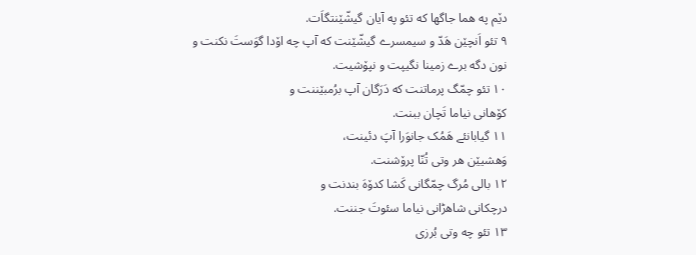دێم په هما جاگها که تئو په آیان گیشّێنتگاَت.
۹ تئو اَنچێن هَدّ و سیمسرے گیشّێنت که آپ چه اۆدا گوَستَ نکنت و
نون دگه برے زمینا نگیپت و نپۆشیت.
۱۰ تئو چمّگ پرماتنت که دَرَگان آپ برُمبێننت و
کۆهانی نیاما تَچان ببنت.
۱۱ گیابانئے هَمُک جانوَرا آپَ دئینت،
وَهشیێن هر وتی تُنّا پرۆشنت.
۱۲ بالی مُرگ چمّگانی کَشا کدۆهَ بندنت و
درچکانی شاهڑانی نیاما سئوتَ جننت.
۱۳ تئو چه وتی بُرزی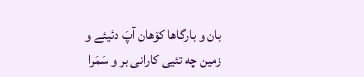بان و بارگاها کۆهان آپَ دئیئے و
زمین چه تئیی کارانی بر و سَمَرا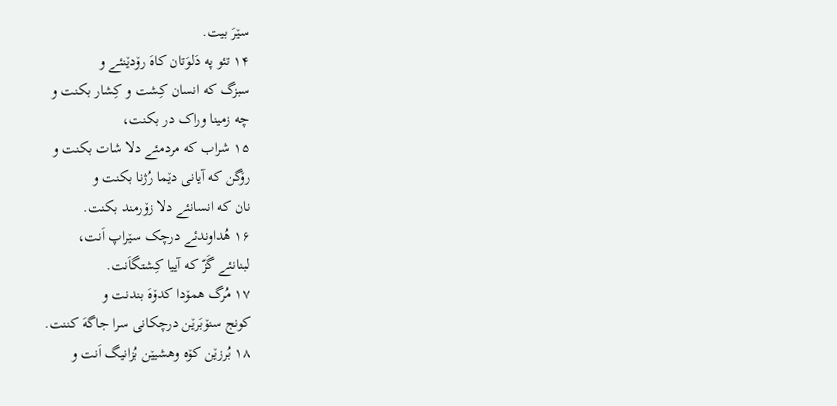سێرَ بیت.
۱۴ تئو په دَلوَتان کاهَ رۆدێنئے و
سبزگ که انسان کِشت و کِشار بکنت و
چه زمینا وراک در بکنت،
۱۵ شراب که مردمئے دلا شات بکنت و
رۆگن که آیانی دێما رُژنا بکنت و
نان که انسانئے دلا زۆرمند بکنت.
۱۶ هُداوندئے درچک سێراپ اَنت،
لبنانئے گَزّ که آییا کِشتگاَنت.
۱۷ مُرگ همۆدا کدۆهَ بندنت و
کونج سنۆبَرێن درچکانی سرا جاگهَ کننت.
۱۸ بُرزێن کۆه وهشیێن بُزانیگ اَنت و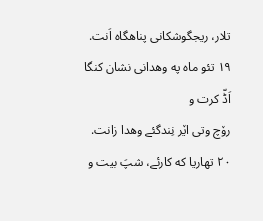تلار، ریجگوشکانی پناهگاه اَنت.
۱۹ تئو ماه په وهدانی نشان کنگا اَڈّ کرت و
رۆچ وتی اێر نِندگئے وهدا زانت.
۲۰ تهاریا که کارئے، شپَ بیت و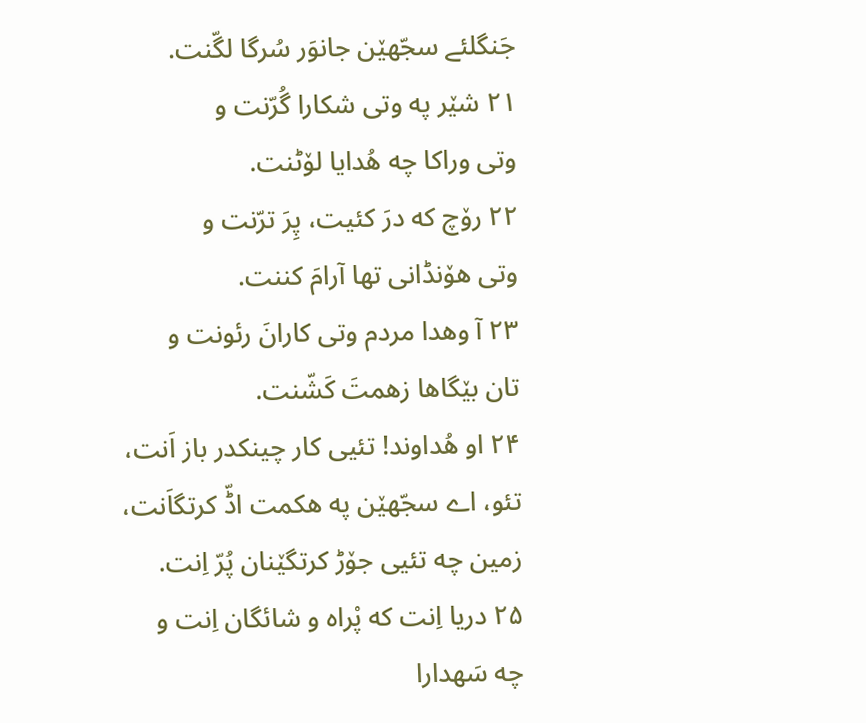جَنگلئے سجّهێن جانوَر سُرگا لگّنت.
۲۱ شێر په وتی شکارا گُرّنت و
وتی وراکا چه هُدایا لۆٹنت.
۲۲ رۆچ که درَ کئیت، پِرَ ترّنت و
وتی هۆنڈانی تها آرامَ کننت.
۲۳ آ وهدا مردم وتی کارانَ رئونت و
تان بێگاها زهمتَ کَشّنت.
۲۴ او هُداوند! تئیی کار چینکدر باز اَنت،
تئو، اے سجّهێن په هکمت اڈّ کرتگاَنت،
زمین چه تئیی جۆڑ کرتگێنان پُرّ اِنت.
۲۵ دریا اِنت که پْراه و شائگان اِنت و
چه سَهدارا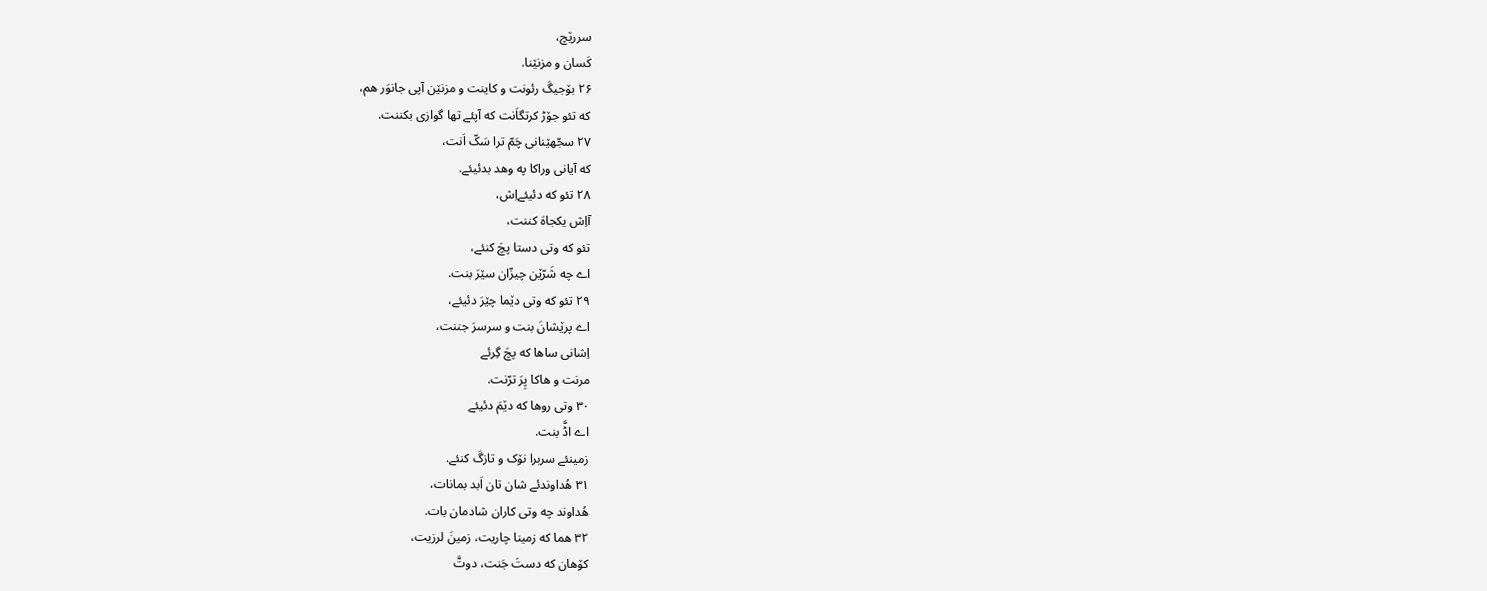سررێچ،
کَسان و مزنێنا.
۲۶ بۆجیگَ رئونت و کاینت و مزنێن آپی جانوَر هم،
که تئو جۆڑ کرتگاَنت که آپئے تها گوازی بکننت.
۲۷ سجّهێنانی چَمّ ترا سَکّ اَنت،
که آیانی وراکا په وهد بدئیئے.
۲۸ تئو که دئیئےاِش،
آاِش یکجاهَ کننت،
تئو که وتی دستا پچَ کنئے،
اے چه شَرّێن چیزّان سێرَ بنت.
۲۹ تئو که وتی دێما چێرَ دئیئے،
اے پرێشانَ بنت و سرسرَ جننت،
اِشانی ساها که پچَ گِرئے
مرنت و هاکا پِرَ ترّنت.
۳۰ وتی روها که دێمَ دئیئے
اے اڈَّ بنت.
زمینئے سربرا نۆک و تازگَ کنئے.
۳۱ هُداوندئے شان تان اَبد بمانات،
هُداوند چه وتی کاران شادمان بات.
۳۲ هما که زمینا چاریت، زمینَ لرزیت،
کۆهان که دستَ جَنت، دوتَّ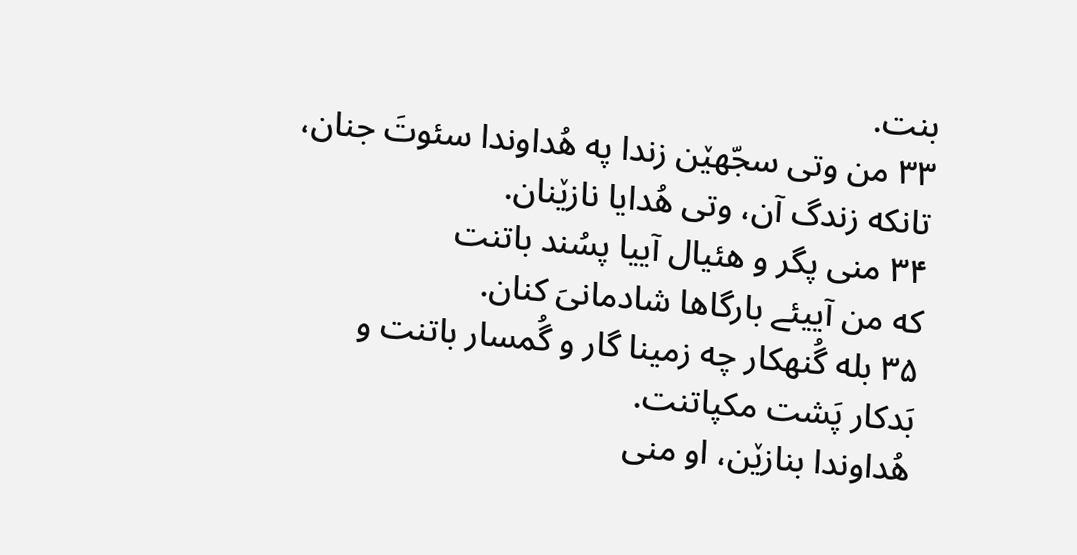بنت.
۳۳ من وتی سجّهێن زندا په هُداوندا سئوتَ جنان،
تانکه زندگ آن، وتی هُدایا نازێنان.
۳۴ منی پگر و هئیال آییا پسُند باتنت
که من آییئے بارگاها شادمانیَ کنان.
۳۵ بله گُنهکار چه زمینا گار و گُمسار باتنت و
بَدکار پَشت مکپاتنت.
هُداوندا بنازێن، او منی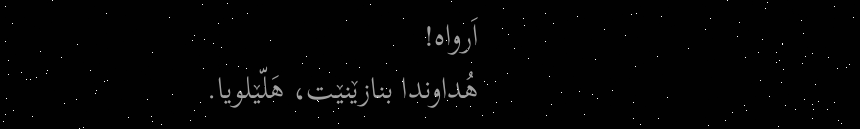اَرواه!
هُداوندا بنازێنێت، هَلّێلویا.